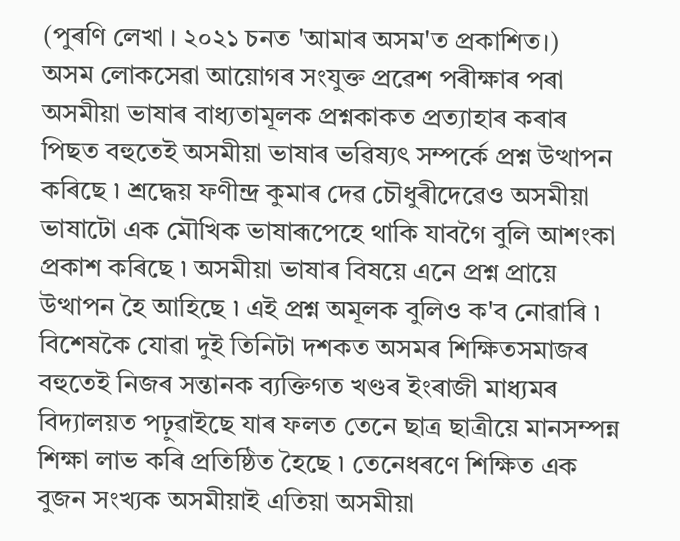(পুৰণি লেখা । ২০২১ চনত 'আমাৰ অসম'ত প্ৰকাশিত।)
অসম লোকসেৱা আয়োগৰ সংযুক্ত প্ৰৱেশ পৰীক্ষাৰ পৰা অসমীয়া ভাষাৰ বাধ্যতামূলক প্ৰশ্নকাকত প্ৰত্যাহাৰ কৰাৰ পিছত বহুতেই অসমীয়া ভাষাৰ ভৱিষ্যৎ সম্পৰ্কে প্ৰশ্ন উত্থাপন কৰিছে ৷ শ্ৰদ্ধেয় ফণীন্দ্ৰ কুমাৰ দেৱ চৌধুৰীদেৱেও অসমীয়া ভাষাটো এক মৌখিক ভাষাৰূপেহে থাকি যাবগৈ বুলি আশংকা প্ৰকাশ কৰিছে ৷ অসমীয়া ভাষাৰ বিষয়ে এনে প্ৰশ্ন প্ৰায়ে উত্থাপন হৈ আহিছে ৷ এই প্ৰশ্ন অমূলক বুলিও ক'ব নোৱাৰি ৷ বিশেষকৈ যোৱা দুই তিনিটা দশকত অসমৰ শিক্ষিতসমাজৰ বহুতেই নিজৰ সন্তানক ব্যক্তিগত খণ্ডৰ ইংৰাজী মাধ্যমৰ বিদ্যালয়ত পঢ়ুৱাইছে যাৰ ফলত তেনে ছাত্ৰ ছাত্ৰীয়ে মানসম্পন্ন শিক্ষা লাভ কৰি প্ৰতিষ্ঠিত হৈছে ৷ তেনেধৰণে শিক্ষিত এক বুজন সংখ্যক অসমীয়াই এতিয়া অসমীয়া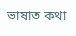ভাষাত কথা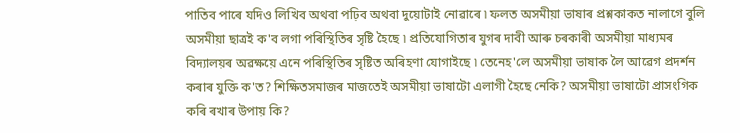পাতিব পাৰে যদিও লিখিব অথবা পঢ়িব অথবা দুয়োটাই নোৱাৰে ৷ ফলত অসমীয়া ভাষাৰ প্ৰশ্নকাকত নালাগে বুলি অসমীয়া ছাত্ৰই ক'ব লগা পৰিস্থিতিৰ সৃষ্টি হৈছে ৷ প্ৰতিযোগিতাৰ যুগৰ দাবী আৰু চৰকাৰী অসমীয়া মাধ্যমৰ বিদ্যালয়ৰ অৱক্ষয়ে এনে পৰিস্থিতিৰ সৃষ্টিত অৰিহণা যোগাইছে ৷ তেনেহ'লে অসমীয়া ভাষাক লৈ আৱেগ প্ৰদৰ্শন কৰাৰ যুক্তি ক'ত? শিক্ষিতসমাজৰ মাজতেই অসমীয়া ভাষাটো এলাগী হৈছে নেকি? অসমীয়া ভাষাটো প্ৰাসংগিক কৰি ৰখাৰ উপায় কি?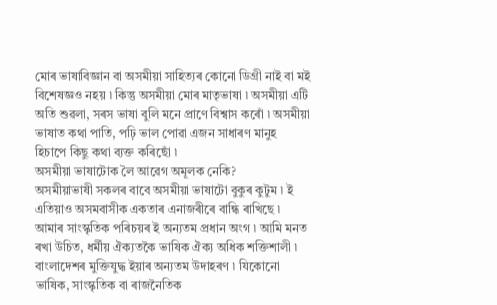মোৰ ভাষাবিজ্ঞান বা অসমীয়া সাহিত্যৰ কোনো ডিগ্ৰী নাই বা মই বিশেষজ্ঞও নহয় ৷ কিন্তু অসমীয়া মোৰ মাতৃভাষা ৷ অসমীয়া এটি অতি শুৱলা, সৰস ভাষা বুলি মনে প্ৰাণে বিশ্বাস কৰোঁ ৷ অসমীয়া ভাষাত কথা পাতি, পঢ়ি ভাল পোৱা এজন সাধাৰণ মানুহ হিচাপে কিছু কথা ব্যক্ত কৰিছোঁ ৷
অসমীয়া ভাষাটোক লৈ আৱেগ অমূলক নেকি?
অসমীয়াভাষী সকলৰ বাবে অসমীয়া ভাষাটো বুকুৰ কুটুম ৷ ই এতিয়াও অসমবাসীক একতাৰ এনাজৰীৰে বান্ধি ৰাখিছে ৷ আমাৰ সাংস্কৃতিক পৰিচয়ৰ ই অন্যতম প্ৰধান অংগ ৷ আমি মনত ৰখা উচিত, ধৰ্মীয় ঐক্যতকৈ ভাষিক ঐক্য অধিক শক্তিশালী ৷ বাংলাদেশৰ মুক্তিযুদ্ধ ইয়াৰ অন্যতম উদাহৰণ ৷ যিকোনো ভাষিক, সাংস্কৃতিক বা ৰাজনৈতিক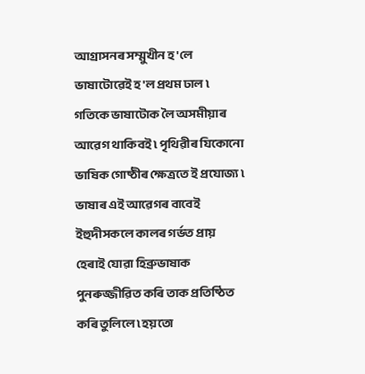আগ্ৰাসনৰ সম্মুখীন হ'লে ভাষাটোৱেই হ'ল প্ৰথম ঢাল ৷ গতিকে ভাষাটোক লৈ অসমীয়াৰ আৱেগ থাকিবই ৷ পৃথিৱীৰ যিকোনো ভাষিক গোষ্ঠীৰ ক্ষেত্ৰতে ই প্ৰযোজ্য ৷ ভাষাৰ এই আৱেগৰ বাবেই ইহুদীসকলে কালৰ গৰ্ভত প্ৰায় হেৰাই যোৱা হিব্ৰুভাষাক পুনৰুজ্জীৱিত কৰি তাক প্ৰতিষ্ঠিত কৰি তুলিলে ৷ হয়তো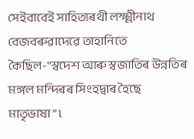সেইবাবেই সাহিত্যৰথী লক্ষ্মীনাথ বেজবৰুৱাদেৱে তাহানিতে কৈছিল-"স্বদেশ আৰু স্বজাতিৰ উন্নতিৰ মঙ্গল মন্দিৰৰ সিংহদ্বাৰ হৈছে মাতৃভাষা” ৷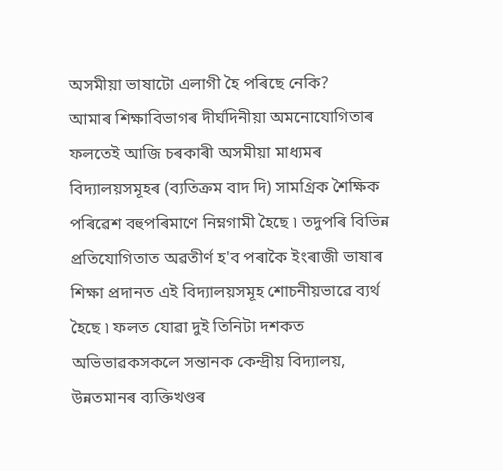অসমীয়া ভাষাটো এলাগী হৈ পৰিছে নেকি?
আমাৰ শিক্ষাবিভাগৰ দীৰ্ঘদিনীয়া অমনোযোগিতাৰ ফলতেই আজি চৰকাৰী অসমীয়া মাধ্যমৰ বিদ্যালয়সমূহৰ (ব্যতিক্ৰম বাদ দি) সামগ্ৰিক শৈক্ষিক পৰিৱেশ বহুপৰিমাণে নিম্নগামী হৈছে ৷ তদুপৰি বিভিন্ন প্ৰতিযোগিতাত অৱতীৰ্ণ হ'ব পৰাকৈ ইংৰাজী ভাষাৰ শিক্ষা প্ৰদানত এই বিদ্যালয়সমূহ শোচনীয়ভাৱে ব্যৰ্থ হৈছে ৷ ফলত যোৱা দুই তিনিটা দশকত অভিভাৱকসকলে সন্তানক কেন্দ্ৰীয় বিদ্যালয়, উন্নতমানৰ ব্যক্তিখণ্ডৰ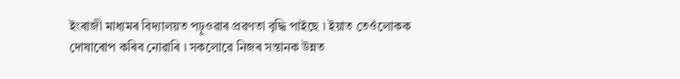ইংৰাজী মাধ্যমৰ বিদ্যালয়ত পঢ়ুওৱাৰ প্ৰৱণতা বৃদ্ধি পাইছে ৷ ইয়াত তেওঁলোকক দোষাৰোপ কৰিব নোৱাৰি ৷ সকলোৱে নিজৰ সন্তানক উন্নত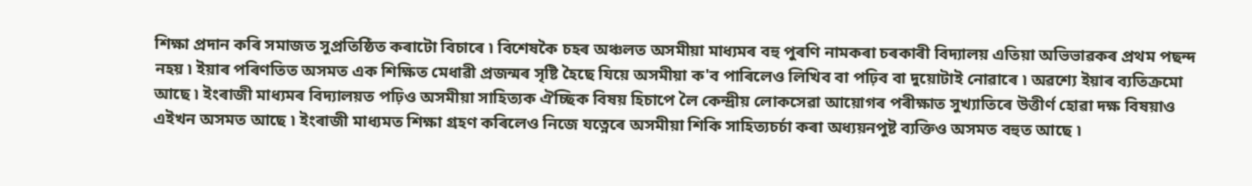শিক্ষা প্ৰদান কৰি সমাজত সুপ্ৰতিষ্ঠিত কৰাটো বিচাৰে ৷ বিশেষকৈ চহৰ অঞ্চলত অসমীয়া মাধ্যমৰ বহু পুৰণি নামকৰা চৰকাৰী বিদ্যালয় এতিয়া অভিভাৱকৰ প্ৰথম পছন্দ নহয় ৷ ইয়াৰ পৰিণতিত অসমত এক শিক্ষিত মেধাৱী প্ৰজন্মৰ সৃষ্টি হৈছে যিয়ে অসমীয়া ক'ব পাৰিলেও লিখিব বা পঢ়িব বা দুয়োটাই নোৱাৰে ৷ অৱশ্যে ইয়াৰ ব্যতিক্ৰমো আছে ৷ ইংৰাজী মাধ্যমৰ বিদ্যালয়ত পঢ়িও অসমীয়া সাহিত্যক ঐচ্ছিক বিষয় হিচাপে লৈ কেন্দ্ৰীয় লোকসেৱা আয়োগৰ পৰীক্ষাত সুখ্যাতিৰে উত্তীৰ্ণ হোৱা দক্ষ বিষয়াও এইখন অসমত আছে ৷ ইংৰাজী মাধ্যমত শিক্ষা গ্ৰহণ কৰিলেও নিজে যত্নেৰে অসমীয়া শিকি সাহিত্যচৰ্চা কৰা অধ্যয়নপুষ্ট ব্যক্তিও অসমত বহুত আছে ৷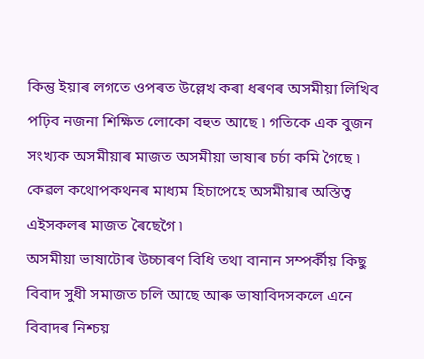কিন্তু ইয়াৰ লগতে ওপৰত উল্লেখ কৰা ধৰণৰ অসমীয়া লিখিব পঢ়িব নজনা শিক্ষিত লোকো বহুত আছে ৷ গতিকে এক বুজন সংখ্যক অসমীয়াৰ মাজত অসমীয়া ভাষাৰ চৰ্চা কমি গৈছে ৷ কেৱল কথোপকথনৰ মাধ্যম হিচাপেহে অসমীয়াৰ অস্তিত্ব এইসকলৰ মাজত ৰৈছেগৈ ৷
অসমীয়া ভাষাটোৰ উচ্চাৰণ বিধি তথা বানান সম্পৰ্কীয় কিছু বিবাদ সুধী সমাজত চলি আছে আৰু ভাষাবিদসকলে এনে বিবাদৰ নিশ্চয়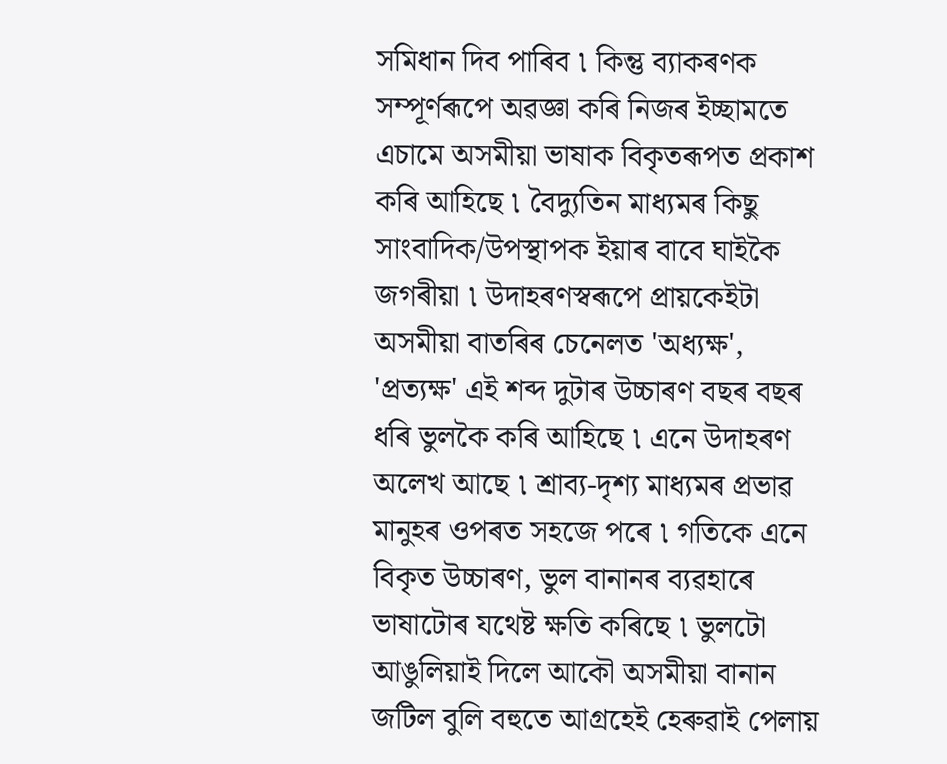সমিধান দিব পাৰিব ৷ কিন্তু ব্যাকৰণক সম্পূৰ্ণৰূপে অৱজ্ঞা কৰি নিজৰ ইচ্ছামতে এচামে অসমীয়া ভাষাক বিকৃতৰূপত প্ৰকাশ কৰি আহিছে ৷ বৈদ্যুতিন মাধ্যমৰ কিছু সাংবাদিক/উপস্থাপক ইয়াৰ বাবে ঘাইকৈ জগৰীয়া ৷ উদাহৰণস্বৰূপে প্ৰায়কেইটা অসমীয়া বাতৰিৰ চেনেলত 'অধ্যক্ষ', 'প্ৰত্যক্ষ' এই শব্দ দুটাৰ উচ্চাৰণ বছৰ বছৰ ধৰি ভুলকৈ কৰি আহিছে ৷ এনে উদাহৰণ অলেখ আছে ৷ শ্ৰাব্য-দৃশ্য মাধ্যমৰ প্ৰভাৱ মানুহৰ ওপৰত সহজে পৰে ৷ গতিকে এনে বিকৃত উচ্চাৰণ, ভুল বানানৰ ব্যৱহাৰে ভাষাটোৰ যথেষ্ট ক্ষতি কৰিছে ৷ ভুলটো আঙুলিয়াই দিলে আকৌ অসমীয়া বানান জটিল বুলি বহুতে আগ্ৰহেই হেৰুৱাই পেলায়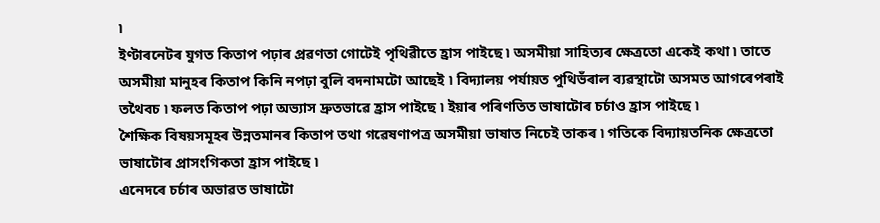৷
ইণ্টাৰনেটৰ যুগত কিতাপ পঢ়াৰ প্ৰৱণতা গোটেই পৃথিৱীতে হ্ৰাস পাইছে ৷ অসমীয়া সাহিত্যৰ ক্ষেত্ৰতো একেই কথা ৷ তাতে অসমীয়া মানুহৰ কিতাপ কিনি নপঢ়া বুলি বদনামটো আছেই ৷ বিদ্যালয় পৰ্যায়ত পুথিভঁৰাল ব্যৱস্থাটো অসমত আগৰেপৰাই তথৈবচ ৷ ফলত কিতাপ পঢ়া অভ্যাস দ্ৰুতভাৱে হ্ৰাস পাইছে ৷ ইয়াৰ পৰিণতিত ভাষাটোৰ চৰ্চাও হ্ৰাস পাইছে ৷
শৈক্ষিক বিষয়সমূহৰ উন্নতমানৰ কিতাপ তথা গৱেষণাপত্ৰ অসমীয়া ভাষাত নিচেই তাকৰ ৷ গতিকে বিদ্যায়তনিক ক্ষেত্ৰতো ভাষাটোৰ প্ৰাসংগিকতা হ্ৰাস পাইছে ৷
এনেদৰে চৰ্চাৰ অভাৱত ভাষাটো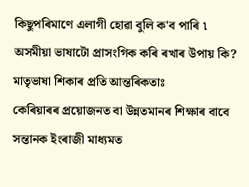কিছুপৰিমাণে এলাগী হোৱা বুলি ক'ব পাৰি ৷
অসমীয়া ভাষাটো প্ৰাসংগিক কৰি ৰখাৰ উপায় কি?
মাতৃভাষা শিকাৰ প্ৰতি আন্তৰিকতাঃ
কেৰিয়াৰৰ প্ৰয়োজনত বা উন্নতমানৰ শিক্ষাৰ বাবে সন্তানক ইংৰাজী মাধ্যমত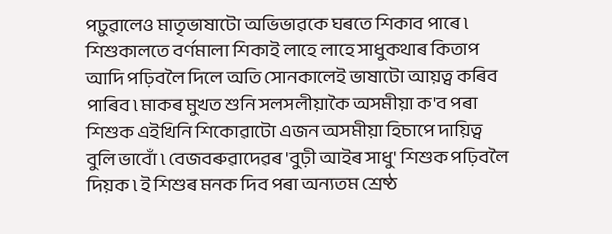পঢ়ুৱালেও মাতৃভাষাটো অভিভাৱকে ঘৰতে শিকাব পাৰে ৷ শিশুকালতে বৰ্ণমালা শিকাই লাহে লাহে সাধুকথাৰ কিতাপ আদি পঢ়িবলৈ দিলে অতি সোনকালেই ভাষাটো আয়ত্ব কৰিব পাৰিব ৷ মাকৰ মুখত শুনি সলসলীয়াকৈ অসমীয়া ক'ব পৰা শিশুক এইখিনি শিকোৱাটো এজন অসমীয়া হিচাপে দায়িত্ব বুলি ভাবোঁ ৷ বেজবৰুৱাদেৱৰ 'বুঢ়ী আইৰ সাধু' শিশুক পঢ়িবলৈ দিয়ক ৷ ই শিশুৰ মনক দিব পৰা অন্যতম শ্ৰেষ্ঠ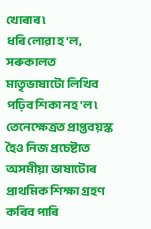খোৰাৰ ৷
ধৰি লোৱা হ'ল, সৰুকালত মাতৃভাষাটো লিখিব পঢ়িব শিকা নহ'ল ৷ তেনেক্ষেত্ৰত প্ৰাপ্তবয়স্ক হৈও নিজ প্ৰচেষ্টাত অসমীয়া ভাষাটোৰ প্ৰাথমিক শিক্ষা গ্ৰহণ কৰিব পাৰি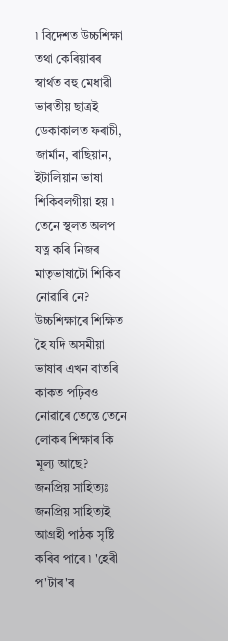৷ বিদেশত উচ্চশিক্ষা তথা কেৰিয়াৰৰ স্বাৰ্থত বহু মেধাৱী ভাৰতীয় ছাত্ৰই ডেকাকালত ফৰাচী, জাৰ্মান, ৰাছিয়ান, ইটালিয়ান ভাষা শিকিবলগীয়া হয় ৷ তেনে স্থলত অলপ যত্ন কৰি নিজৰ মাতৃভাষাটো শিকিব নোৱাৰি নে? উচ্চশিক্ষাৰে শিক্ষিত হৈ যদি অসমীয়া ভাষাৰ এখন বাতৰি কাকত পঢ়িবও নোৱাৰে তেন্তে তেনে লোকৰ শিক্ষাৰ কি মূল্য আছে?
জনপ্ৰিয় সাহিত্যঃ
জনপ্ৰিয় সাহিত্যই আগ্ৰহী পাঠক সৃষ্টি কৰিব পাৰে ৷ 'হেৰী প'টাৰ'ৰ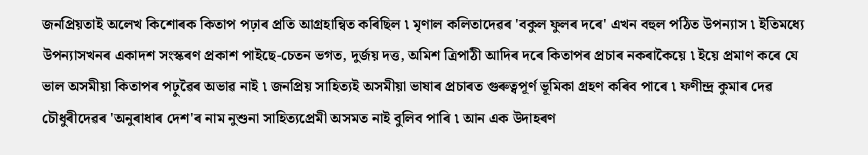জনপ্ৰিয়তাই অলেখ কিশোৰক কিতাপ পঢ়াৰ প্ৰতি আগ্ৰহান্বিত কৰিছিল ৷ মৃণাল কলিতাদেৱৰ 'বকুল ফুলৰ দৰে' এখন বহুল পঠিত উপন্যাস ৷ ইতিমধ্যে উপন্যাসখনৰ একাদশ সংস্কৰণ প্ৰকাশ পাইছে-চেতন ভগত, দুৰ্জয় দত্ত, অমিশ ত্ৰিপাঠী আদিৰ দৰে কিতাপৰ প্ৰচাৰ নকৰাকৈয়ে ৷ ইয়ে প্ৰমাণ কৰে যে ভাল অসমীয়া কিতাপৰ পঢ়ুৱৈৰ অভাৱ নাই ৷ জনপ্ৰিয় সাহিত্যই অসমীয়া ভাষাৰ প্ৰচাৰত গুৰুত্বপূৰ্ণ ভূমিকা গ্ৰহণ কৰিব পাৰে ৷ ফণীন্দ্ৰ কুমাৰ দেৱ চৌধুৰীদেৱৰ 'অনুৰাধাৰ দেশ'ৰ নাম নুশুনা সাহিত্যপ্ৰেমী অসমত নাই বুলিব পাৰি ৷ আন এক উদাহৰণ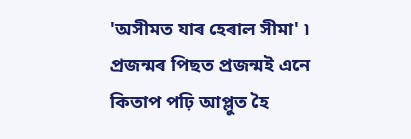'অসীমত যাৰ হেৰাল সীমা' ৷ প্ৰজন্মৰ পিছত প্ৰজন্মই এনে কিতাপ পঢ়ি আপ্লুত হৈ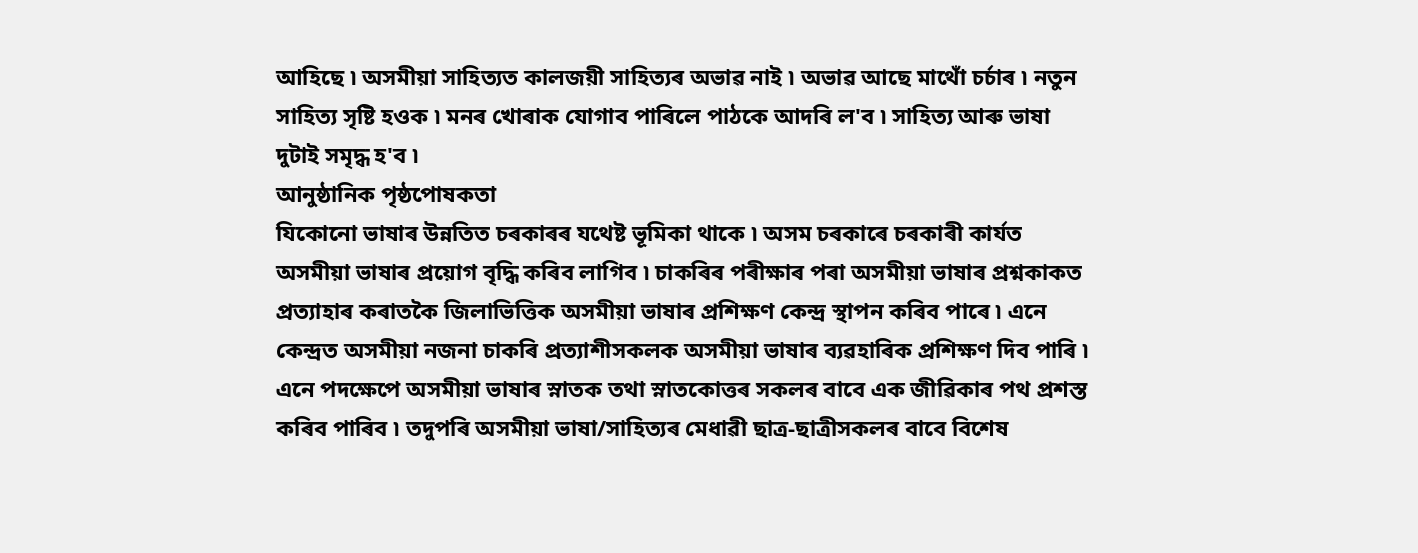আহিছে ৷ অসমীয়া সাহিত্যত কালজয়ী সাহিত্যৰ অভাৱ নাই ৷ অভাৱ আছে মাথোঁ চৰ্চাৰ ৷ নতুন সাহিত্য সৃষ্টি হওক ৷ মনৰ খোৰাক যোগাব পাৰিলে পাঠকে আদৰি ল'ব ৷ সাহিত্য আৰু ভাষা দুটাই সমৃদ্ধ হ'ব ৷
আনুষ্ঠানিক পৃষ্ঠপোষকতা
যিকোনো ভাষাৰ উন্নতিত চৰকাৰৰ যথেষ্ট ভূমিকা থাকে ৷ অসম চৰকাৰে চৰকাৰী কাৰ্যত অসমীয়া ভাষাৰ প্ৰয়োগ বৃদ্ধি কৰিব লাগিব ৷ চাকৰিৰ পৰীক্ষাৰ পৰা অসমীয়া ভাষাৰ প্ৰশ্নকাকত প্ৰত্যাহাৰ কৰাতকৈ জিলাভিত্তিক অসমীয়া ভাষাৰ প্ৰশিক্ষণ কেন্দ্ৰ স্থাপন কৰিব পাৰে ৷ এনে কেন্দ্ৰত অসমীয়া নজনা চাকৰি প্ৰত্যাশীসকলক অসমীয়া ভাষাৰ ব্যৱহাৰিক প্ৰশিক্ষণ দিব পাৰি ৷ এনে পদক্ষেপে অসমীয়া ভাষাৰ স্নাতক তথা স্নাতকোত্তৰ সকলৰ বাবে এক জীৱিকাৰ পথ প্ৰশস্ত কৰিব পাৰিব ৷ তদুপৰি অসমীয়া ভাষা/সাহিত্যৰ মেধাৱী ছাত্ৰ-ছাত্ৰীসকলৰ বাবে বিশেষ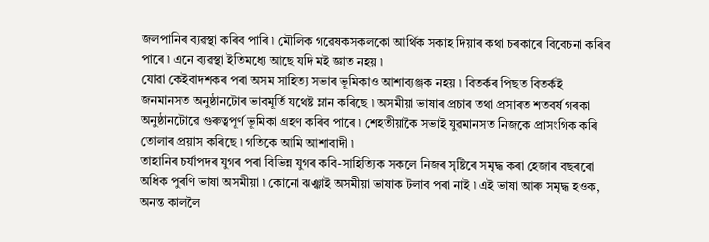জলপানিৰ ব্যৱস্থা কৰিব পাৰি ৷ মৌলিক গৱেষকসকলকো আৰ্থিক সকাহ দিয়াৰ কথা চৰকাৰে বিবেচনা কৰিব পাৰে ৷ এনে ব্যৱস্থা ইতিমধ্যে আছে যদি মই জ্ঞাত নহয় ৷
যোৱা কেইবাদশকৰ পৰা অসম সাহিত্য সভাৰ ভূমিকাও আশাব্যঞ্জক নহয় ৷ বিতৰ্কৰ পিছত বিতৰ্কই জনমানসত অনুষ্ঠানটোৰ ভাবমূৰ্তি যথেষ্ট ম্লান কৰিছে ৷ অসমীয়া ভাষাৰ প্ৰচাৰ তথা প্ৰসাৰত শতবৰ্ষ গৰকা অনুষ্ঠানটোৱে গুৰুত্বপূৰ্ণ ভূমিকা গ্ৰহণ কৰিব পাৰে ৷ শেহতীয়াকৈ সভাই যুৱমানসত নিজকে প্ৰাসংগিক কৰি তোলাৰ প্ৰয়াস কৰিছে ৷ গতিকে আমি আশাবাদী ৷
তাহানিৰ চৰ্যাপদৰ যুগৰ পৰা বিভিন্ন যুগৰ কবি-সাহিত্যিক সকলে নিজৰ সৃষ্টিৰে সমৃদ্ধ কৰা হেজাৰ বছৰৰো অধিক পুৰণি ভাষা অসমীয়া ৷ কোনো ঝঞ্ঝাই অসমীয়া ভাষাক টলাব পৰা নাই ৷ এই ভাষা আৰু সমৃদ্ধ হওক, অনন্ত কাললৈ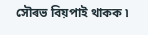সৌৰভ বিয়পাই থাকক ৷